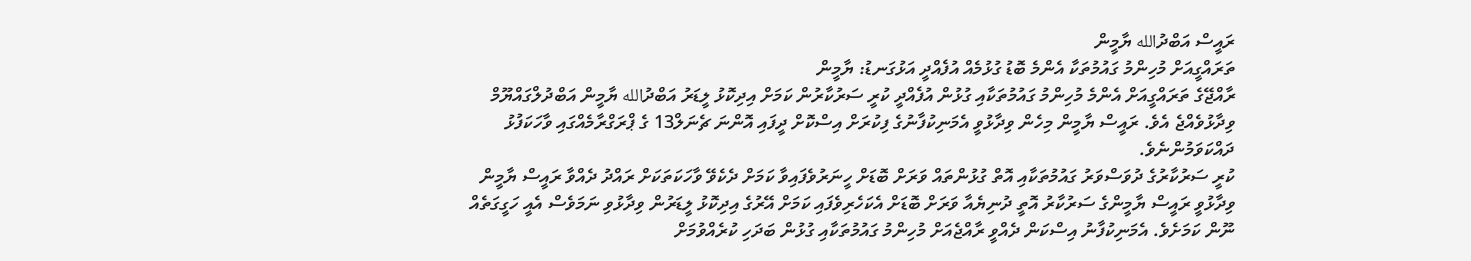ރައީސް އަބްދުالله ޔާމީން
ތަރައްގީއަށް މުހިންމު ގައުމުތަކާ އެންމެ ބޮޑު ގުޅުމެއް އުފެއްދީ އަޅުގަނޑު: ޔާމީން
ރާއްޖޭގެ ތަރައްގީއަށް އެންމެ މުހިންމު ގައުމުތަކާއި ގުޅުން އުފެއްދީ ކުރީ ސަރުކާރުން ކަމަށް އިދިކޮޅު ލީޑަރު އަބްދުالله ޔާމީން އަބްދުލްގައްޔޫމް ވިދާޅުވެއްޖެ އެވެ. ރައީސް ޔާމީން މިހެން ވިދާޅުވީ އެމަނިކުފާނުގެ ފިކުރަށް އިސްކޮށް ދީފައި އޮންނަ ޗެނަލް13 ގެ ޕްރަގްރާމެއްގައި ވާހަކަފުޅު ދައްކަވަމުންނެވެ.
ކުރީ ސަރުކާރުގެ ދުވަސްވަރު ގައުމުތަކާއި އޮތް ގުޅުންތައް ވަރަށް ބޮޑަށް ހީނަރުވެފައިވާ ކަމަށް ދެކެވޭ ވާހަކަތަކަށް ރައްދު ދެއްވާ ރައީސް ޔާމީން ވިދާޅުވީ ރައީސް ޔާމީންގެ ސަރުކާރު އޮތީ ދުނިޔެއާ ވަރަށް ބޮޑަށް އެކަހެރިވެފައި ކަމަށް އޭރުގެ އިދިކޮޅު ލީޑަރުން ވިދާޅުވި ނަމަވެސް އެއީ ހަގީގަތެއް ނޫން ކަމަށެވެ. އެމަނިކުފާނު އިސްކަން ދެއްވީ ރާއްޖެއަށް މުހިންމު ގައުމުތަކާއި ގުޅުން ބަދަހި ކުރެއްވުމަށް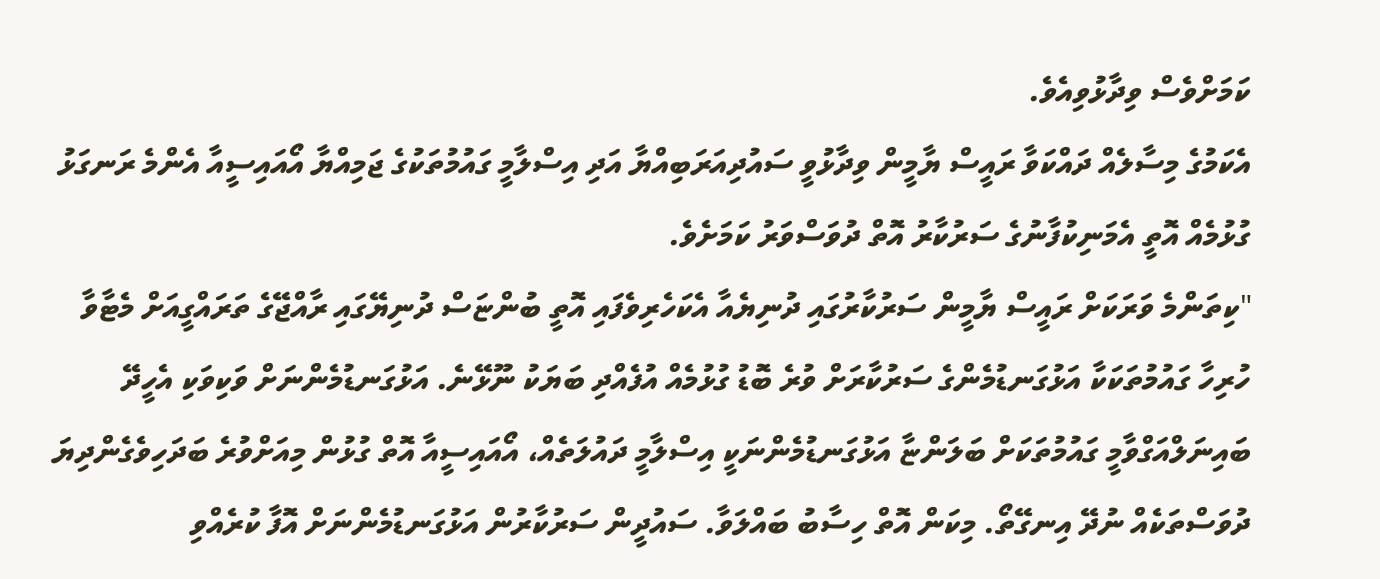ކަމަށްވެސް ވިދާޅުވިއެވެ.
އެކަމުގެ މިސާލެއް ދައްކަވާ ރައީސް ޔާމީން ވިދާޅުވީ ސައުދިއަރަބިއްޔާ އަދި އިސްލާމީ ގައުމުތަކުގެ ޖަމިއްޔާ އޯއައިސީއާ އެންމެ ރަނގަޅު ގުޅުމެއް އޮތީ އެމަނިކުފާނުގެ ސަރުކާރު އޮތް ދުވަސްވަރު ކަމަށެވެ.
"ކިތަންމެ ވަރަކަށް ރައީސް ޔާމީން ސަރުކާރުގައި ދުނިޔެއާ އެކަހެރިވެފައި އޮތީ ބުންޏަސް ދުނިޔޭގައި ރާއްޖޭގެ ތަރައްގީއަށް މެޓާވާ ހުރިހާ ގައުމުތަކަކާ އަޅުގަނޑުމެންގެ ސަރުކާރަށް ވުރެ ބޮޑު ގުޅުމެއް އުފެއްދި ބަޔަކު ނޫޅޭނެ. އަޅުގަނޑުމެންނަށް ވަކިވަކި އެހީދޭ ބައިނަލްއަގްވާމީ ގައުމުތަކަށް ބަލަންޏާ އަޅުގަނޑުމެންނަކީ އިސްލާމީ ދައުލަތެއް، އޯއައިސީއާ އޮތް ގުޅުން މިއަށްވުރެ ބަދަހިވެގެންދިޔަ ދުވަސްތަކެއް ނުދޭ އިނގޭތޯ. މިކަން އޮތް ހިސާބު ބައްލަވާ. ސައުދީން ސަރުކާރުން އަޅުގަނޑުމެންނަށް އޮފާ ކުރެއްވި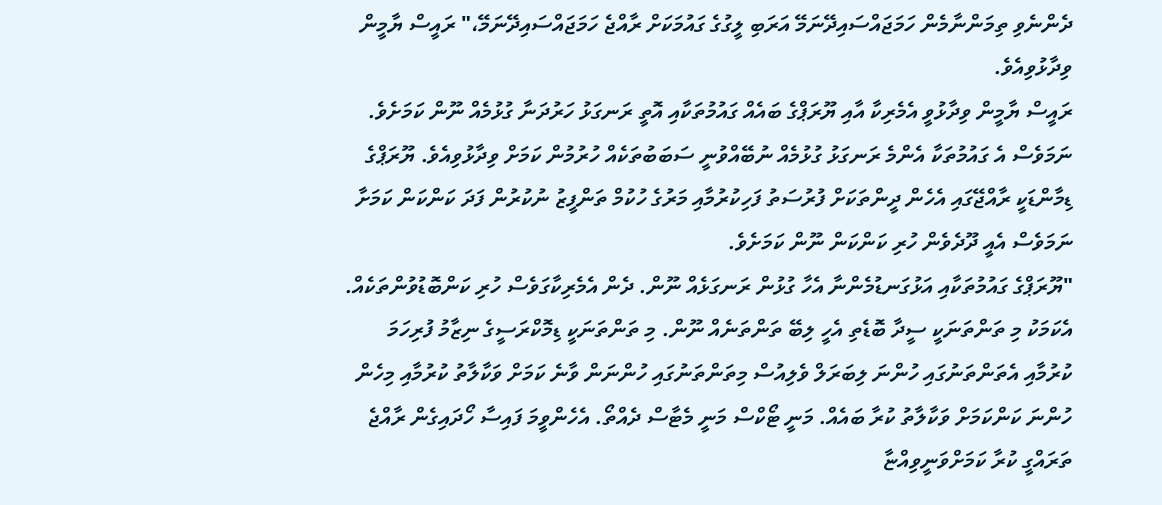ދެންނެވި ތިމަންނާމެން ހަމަޖައްސައިދޭނަމޭ އަރަބި ލީގުގެ ގައުމަކަށް ރާއްޖެ ހަމަޖައްސައިދޭނަމޭ،" ރައީސް ޔާމީން ވިދާޅުވިއެވެ.
ރައީސް ޔާމީން ވިދާޅުވީ އެމެރިކާ އާއި ޔޫރަޕްގެ ބައެއް ގައުމުތަކާއި އޮތީ ރަނގަޅު ހަރުދަނާ ގުޅުމެއް ނޫން ކަމަށެވެ. ނަމަވެސް އެ ގައުމުތަކާ އެންމެ ރަނގަޅު ގުޅުމެއް ނުބޭއްވުނީ ސަބަބުތަކެއް ހުރުމުން ކަމަށް ވިދާޅުވިއެވެ. ޔޫރަޕްގެ ޑިމާންޑަކީ ރާއްޖޭގައި އެހެން ދީންތަކަށް ފުރުސަތު ފަހިކުރުމާއި މަރުގެ ހުކުމް ތަންފީޒު ނުކުރުން ފަދަ ކަންކަން ކަމަށާ ނަމަވެސް އެއީ ދޫދެވެން ހުރި ކަންކަން ނޫން ކަމަށެވެ.
"ޔޫރަޕްގެ ގައުމުތަކާއި އަޅުގަނޑުމެންނާ އެހާ ގުޅުން ރަނގަޅެއް ނޫން. ދެން އެމެރިކާގަވެސް ހުރި ކަންބޮޑުވުންތަކެއް. އެކަމަކު މި ތަންތަނަކީ ސީދާ ބޮޑެތި އެހީ ލިބޭ ތަންތަނެއް ނޫން. މި ތަންތަނަކީ ޑިމޮކްރަސީގެ ނިޒާމު ފުރިހަމަ ކުރުމާއި އެތަންތަނުގައި ހުންނަ ލިބަރަލް ވެލިއުސް މިތަންތަނުގައި ހުންނަން ވާނެ ކަމަށް ވަކާލާތު ކުރުމާއި މިހެން ހުންނަ ކަންކަމަށް ވަކާލާތު ކުރާ ބައެއް. މަނީ ޓޯކްސް މަނީ މެޓާސް ދެއްތޯ. އެހެންވީމަ ފައިސާ ހޯދައިގެން ރާއްޖެ ތަރައްގީ ކުރާ ކަމަށްވަނީވިއްޏާ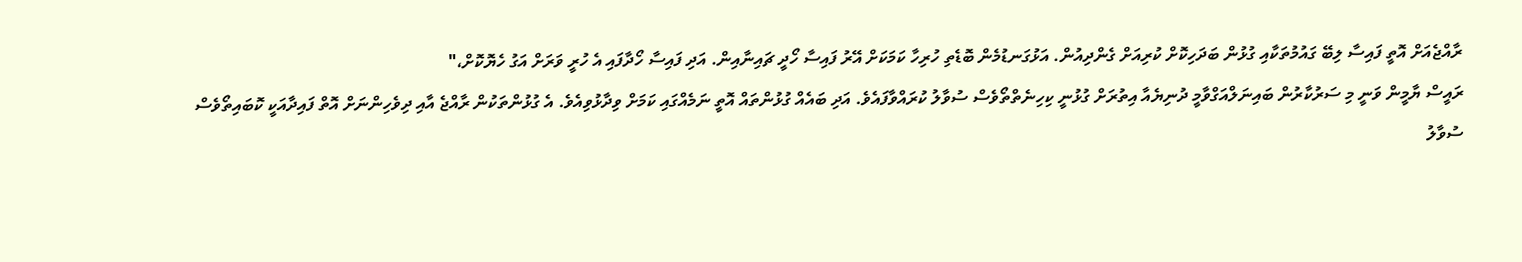ރާއްޖެއަށް އޮތީ ފައިސާ ލިބޭ ގައުމުތަކާއި ގުޅުން ބަދަހިކޮށް ކުރިއަށް ގެންދިއުން. އަޅުގަނޑުމެން ބޮޑެތި ހުރިހާ ކަމަކަށް އޭރު ފައިސާ ހޯދީ ޗައިނާއިން. އަދި ފައިސާ ހޯދާފައި އެ ހުރީ ވަރަށް އަގު ހެޔޮކޮށް،"
ރައީސް ޔާމީން ވަނީ މި ސަރުކާރުން ބައިނަލްއަގްވާމީ ދުނިޔެއާ އިތުރަށް ގުޅުނީ ކިހިނެތްތޯވެސް ސުވާލު ކުރައްވާފައެވެ. އަދި ބައެއް ގުޅުންތައް އޮތީ ނަމެއްގައި ކަމަށް ވިދާޅުވިއެވެ. އެ ގުޅުންތަކުން ރާއްޖެ އާއި ދިވެހިންނަށް އޮތް ފައިދާއަކީ ކޮބައިތޯވެސް ސުވާލު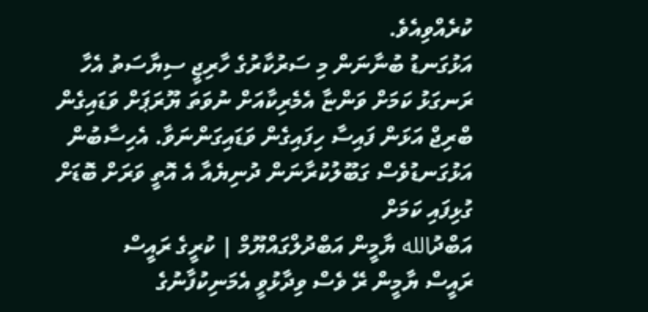ކުރެއްވިއެވެ.
އަޅުގަނޑު ބުނާނަން މި ސަރުކާރުގެ ހާރިޖީ ސިޔާސަތު އެހާ ރަނގަޅު ކަމަށް ވަންޏާ އެމެރިކާއަށް ނުވަތަ ޔޫރަޕަށް ވަޑައިގެން ބްރިޖް އަޅަން ފައިސާ ހިފައިގެން ވަޑައިގަންނަވާ. އެހިސާބުން އަޅުގަނޑުވެސް ގަބޫލުކުރާނަން ދުނިޔެއާ އެ އޮތީ ވަރަށް ބޮޑަށް ގުޅިފައި ކަމަށް
އަބްދުالله ޔާމީން އަބްދުލްގައްޔޫމް | ކުރީގެ ރައީސް
ރައީސް ޔާމީން ރޭ ވެސް ވިދާޅުވީ އެމަނިކުފާނުގެ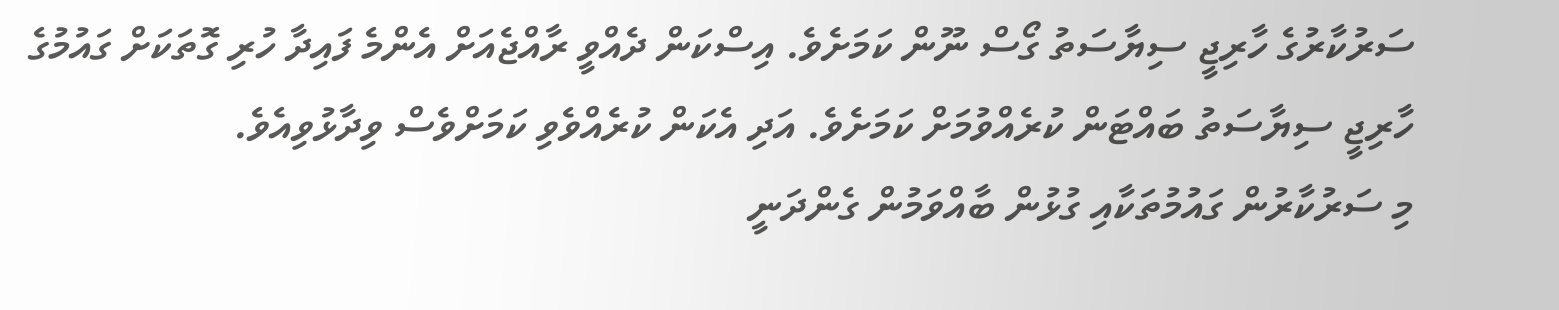ސަރުކާރުގެ ހާރިޖީ ސިޔާސަތު ގޯސް ނޫން ކަމަށެވެ. އިސްކަން ދެއްވީ ރާއްޖެއަށް އެންމެ ފައިދާ ހުރި ގޮތަކަށް ގައުމުގެ ހާރިޖީ ސިޔާސަތު ބައްޓަން ކުރެއްވުމަށް ކަމަށެވެ. އަދި އެކަން ކުރެއްވެވި ކަމަށްވެސް ވިދާޅުވިއެވެ.
މި ސަރުކާރުން ގައުމުތަކާއި ގުޅުން ބާއްވަމުން ގެންދަނީ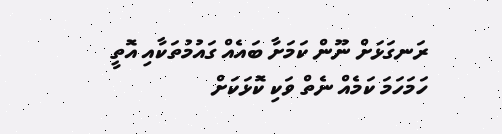ރަނގަޅަށް ނޫން ކަމަށާ ބައެއް ގައުމުތަކާއި އޮތީ ހަމަހަމަ ކަމެއް ނެތް ވަކި ކޮޅަކަށް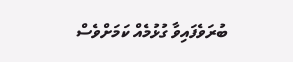ބުރަވެފައިވާ ގުޅުމެއް ކަމަށްވެސް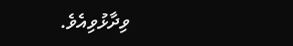ވިދާޅުވިއެވެ.